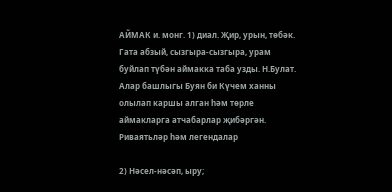АЙМАК и. монг. 1) диал. Җир, урын, төбәк. Гата абзый, сызгыра-сызгыра, урам буйлап түбән аймакка таба узды. Н.Булат. Алар башлыгы Буян би Күчем ханны олылап каршы алган һәм төрле аймакларга атчабарлар җибәргән. Риваятьләр һәм легендалар

2) Нәсел-нәсәп, ыру;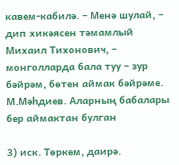кавем-кабилә. – Менә шулай, – дип хикәясен тәмамлый Михаил Тихонович, – монголларда бала туу – зур бәйрәм, бөтен аймак бәйрәме. М.Мәһдиев. Аларның бабалары бер аймактан булган

3) иск. Төркем, даирә.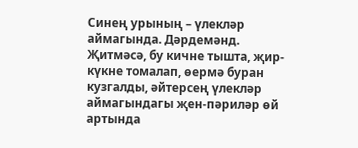Синең урының – үлекләр аймагында. Дәрдемәнд. Җитмәсә, бу кичне тышта, җир-күкне томалап, өермә буран кузгалды, әйтерсең үлекләр аймагындагы җен-пәриләр өй артында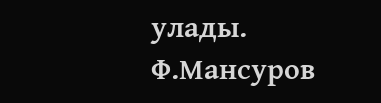улады. Ф.Мансуров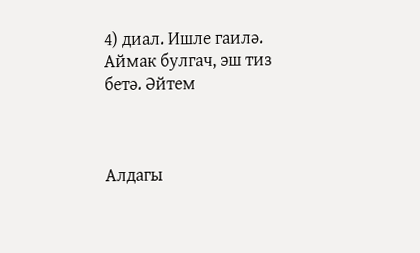4) диал. Ишле гаилә. Аймак булгач, эш тиз бетә. Әйтем



Алдагы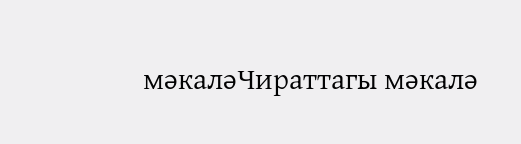мәкаләЧираттагы мәкалә